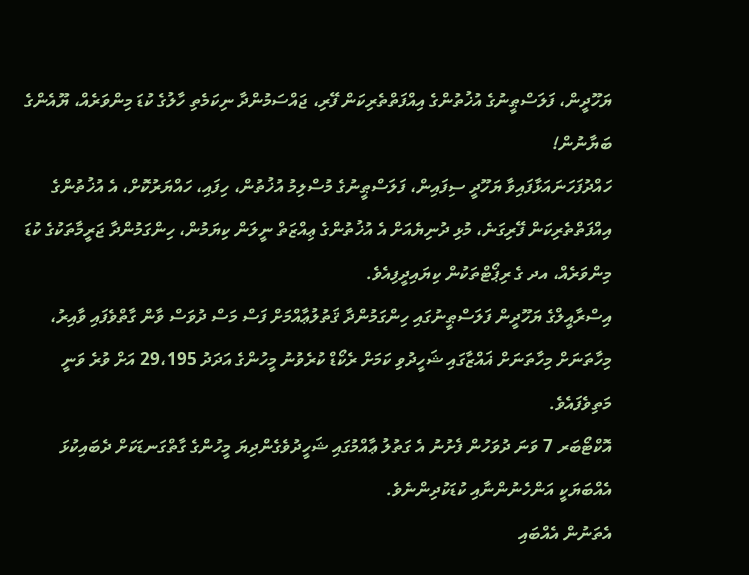ޔަހޫދީން، ފަލަސްޠީނުގެ އުޚުތުންގެ އިއްފަތްތެރިކަން ފޭރި، ޖައްސަމުންދާ ނިކަމެތި ހާލުގެ ކުޑަ މިންވަރެއް، ޔޫއެންގެ ބަޔާނުން!
ހައްދުފަހަނައަޅާފައިވާ ޔަހޫދީ ސިފައިން، ފަލަސްޠީނުގެ މުސްލިމު އުޚުތުން، ހިފައި، ހައްޔަރުކޮށް، އެ އުޚުތުންގެ އިއްފަތްތެރިކަން ފޭރިގަނެ، މުޅި ދުނިޔެއަށް އެ އުޚުތުންގެ ޢިއްޒަތް ނީލަން ކިޔަމުން، ހިންގަމުންދާ ޖަރީމާތަކުގެ ކުޑަ މިންވަރެއް، އދ ގެ ރިޕޯޓްތަކުން ކިޔައިދީފިއެވެ.
އިސްރާއީލްގެ ޔަހޫދީން ފަލަސްޠީނުގައި ހިންގަމުންދާ ޤަތުލުޢާއްމަށް ފަސް މަސް ދުވަސް ވާން ގާތްވެފައި ވާއިރު، މިހާތަނަށް މިހާތަނަށް ޣައްޒާގައި ޝަހީދުވި ކަމަށް ރެކޯޑް ކުރެވުނު މީހުންގެ އަދަދު 29،195 އަށް ވުރެ ވަނީ މަތިވެފައެވެ.
އޮކްޓޯބަރ 7 ވަނަ ދުވަހުން ފެށުނު އެ ގަތުލު ޢާއްމުގައި ޝަހީދުވެގެންދިޔަ މީހުންގެ ގާތްގަނޑަކަށް ދެބައިކުޅަ އެއްބަޔަކީ އަންހެނުންނާއި ކުޑަކުދިންނެވެ.
އެތަނުން އެއްބައި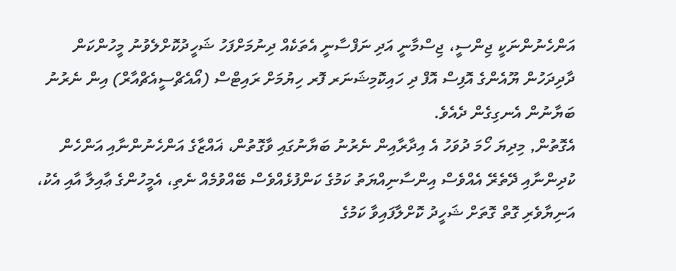އަންހެނުންނަކީ ޖިންސީ، ޖިސްމާނީ އަދި ނަފްސާނީ އެތަކެއް ދިނުމަށްފަހު ޝަހީދުކޮށްލެވުނު މީހުންކަން ދާދިދަހުން ޔޫއެންގެ އޮފިސް އޮފް ދި ހައިކޮމިޝަނަރ ފޮރ ހިޔުމަށް ރައިޓްސް (އޯއެޗްސީއެޗްއާރް) އިން ނެރުނު ބަޔާނުން އެނގިގެން ދެއެވެ.
އެގޮތުން, މިދިޔަ ހޯމަ ދުވަހު އެ އިދާރާއިން ނެރުނު ބަޔާނުގައި ވާގޮތުން، ޣައްޒާގެ އަންހެނުންނާއި އަންހެން ކުދިންނާއި ދޭތެރޭ އެއްވެސް އިންސާނިއްޔަތު ކަމުގެ ކަންފުޅެއްވެސް ބޭއްވުމެއް ނެތި، އެމީހުންގެ ޢާއިލާ އާއި އެކު، އަނިޔާވެރި ގޮތް ގޮތަށް ޝަހީދު ކޮށްލާފައިވާ ކަމުގެ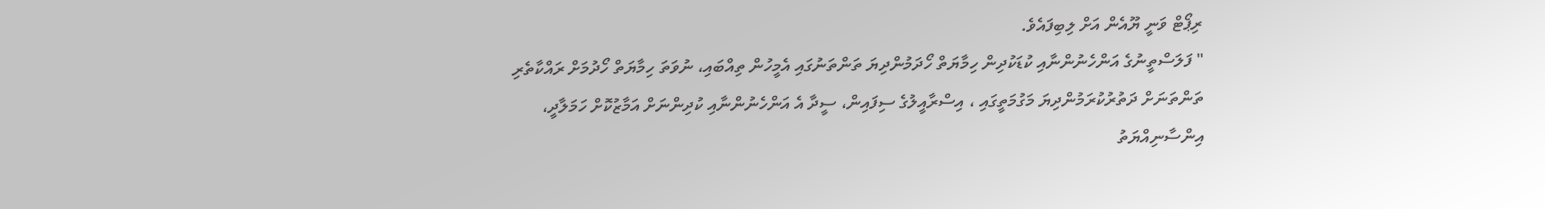ރިޕޯޓް ވަނީ ޔޫއެން އަށް ލިބިފައެވެ.
" ފަލަސްތީނުގެ އަންހެނުންނާއި ކުޑަކުދިން ހިމާޔަތް ހޯދަމުންދިޔަ ތަންތަނުގައި އެމީހުން ތިއްބައި، ނުވަތަ ހިމާޔަތް ހޯދުމަށް ރައްކާތެރި ތަންތަނަށް ދަތުރުކުރަމުންދިޔަ މަގުމަތީގައި ، އިސްރާއީލުގެ ސިފައިން، ސީދާ އެ އަންހެނުންނާއި ކުދިންނަށް އަމާޒުކޮށް ހަމަލާދީ، އިންސާނިއްޔަތު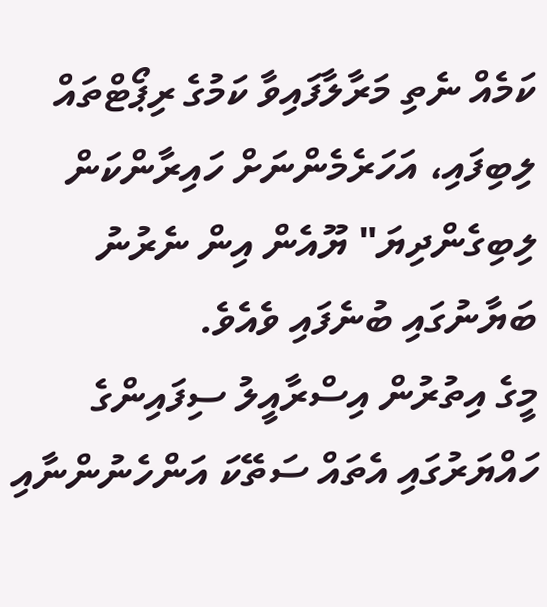ކަމެއް ނެތި މަރާލާފައިވާ ކަމުގެ ރިޕޯޓްތައް ލިބިފައި، އަހަރެމެންނަށް ހައިރާންކަން ލިބިގެންދިޔަ" ޔޫއެން އިން ނެރުނު ބަޔާނުގައި ބުނެފައި ވެއެވެ.
މީގެ އިތުރުން އިސްރާއީލު ސިފައިންގެ ހައްޔަރުގައި އެތައް ސަތޭކަ އަންހެނުންނާއި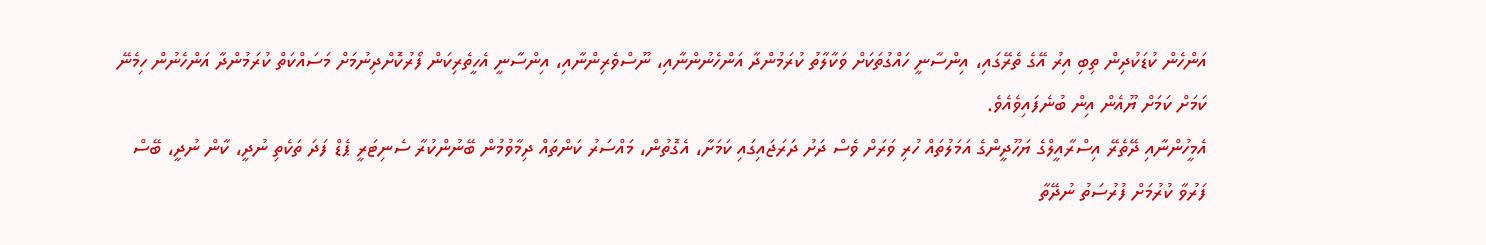އަންހެން ކުޑަކުދިން ތިބި އިރު އޭގެ ތެރޭގައި، އިންސާނީ ހައްގުތަކަށް ވަކާލާތު ކުރަމުންދާ އަންހެނުންނާއި، ނޫސްވެރިންނާއި، އިންސާނީ އެހީތެރިކަން ފޯރުކޮށްދިނުމަށް މަސައްކަތް ކުރަމުންދާ އަންހެނުން ހިމެނޭ ކަމަށް ކަމަށް ޔޫއެން އިން ބުނެފައިވެއެވެ.
އެމީހުންނާއި ދޭތެރޭ އިސްރާއީލްގެ ޔަހޫދީންގެ އަމަލުތައް ހުރި ވަރަށް ވެސް ދަށު ދަރަޖައިގައި ކަމަށާ، އެގޮތުން، މައްސަރު ކަންތައް ދިމާވުމުން ބޭނުންކުރާ ސެނިޓަރީ ޕެޑް ފަދަ ތަކެތި ނުދީ، ކާން ނުދީ، ބޭސް ފަރުވާ ކުރުމަށް ފުރުސަތު ނުދޭތާ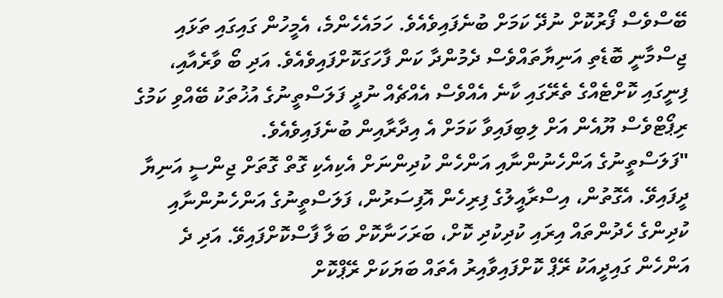ބޭސްވެސް ފޯރުކޮށް ނުދޭ ކަމަށް ބުނެފައިވެއެވެ. ހަމައެހެންމެ، އެމީހުން ގައިގައި ތަޅައި ޖިސްމާނީ ބޮޑެތި އަނިޔާތައްވެސް ދެމުންދާ ކަން ފާހަގަކޮށްފައިވެއެވެ. އަދި ބޯ ވާރެއާއި، ފިނީގައި ކޮށްޓެއްގެ ތެރޭގައި ކާނެ އެއްވެސް އެއްޗެއް ނުދީ ފަލަސްތީނުގެ އުޚުތަކު ބޭއްވި ކަމުގެ ރިޕޯޓްވެސް ޔޫއެން އަށް ލިބިފައިވާ ކަމަށް އެ އިދާރާއިން ބުނެފައިވެއެވެ.
"ފަލަސްތީނުގެ އަންހެނުންނާއި އަންހެން ކުދިންނަށް އެކިއެކި ގޮތް ގޮތަށް ޖިންސީ އަނިޔާ ދީފައިވޭ. އެގޮތުން، އިސްރާއީލުގެ ފިރިހެން އޮފިސަރުން، ފަލަސްތީނުގެ އަންހެނުންނާއި ކުދިންގެ ހެދުންތައް އިރައި ކުދިކުދި ކޮށް، ބަރަހަނާކޮށް ބަލާ ފާސްކޮށްފައިވޭ. އަދި ދެ އަންހެން ގައިދީއަކު ރޭޕް ކޮށްފައިވާއިރު އެތައް ބަޔަކަށް ރޭޕްކޮށް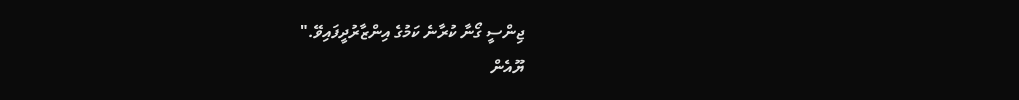ޖިންސީ ގޯނާ ކުރާނެ ކަމުގެ އިންޒާރުދީފައިވޭ."
ޔޫއެން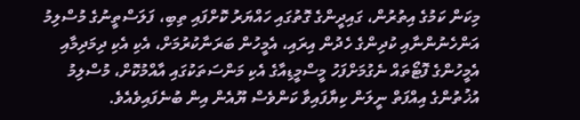މިކަން ކަމުގެ އިތުރުން، ގައިދީންގެ ގޮތުގައި ހައްޔަރު ކޮށްފައި ތިބި، ފަލަސްތީނުގެ މުސްލިމު އަންހެނުންނާއި ކުދިންގެ ހެދުން އިރައި، އެމީހުން ބަރަނާކުރުމަށް، އެކި އެކި ދިމަދިމާއި އެމީހުންގެ ފޮޓޯތައް ނެގުމަށްފަހު މީސްމީޑިއާގެ އެކި މަންސަތަކުގައި އާއްމުކޮށް، މުސްލިމު އުޚުތުންގެ އިއްފަތް ނީލަން ކިޔާފައިވާ ކަންވެސް ޔޫއެން އިން ބުނެފައިވެއެވެ.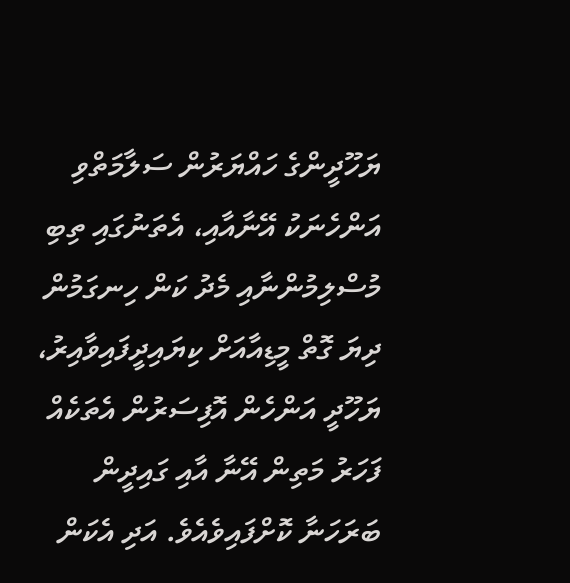ޔަހޫދީންގެ ހައްޔަރުން ސަލާމަތްވި އަންހެނަކު އޭނާއާއި، އެތަނުގައި ތިބި މުސްލިމުންނާއި މެދު ކަން ހިނގަމުން ދިޔަ ގޮތް މީޑިއާއަށް ކިޔައިދީފައިވާއިރު، ޔަހޫދީ އަންހެން އޮފިސަރުން އެތަކެއް ފަހަރު މަތިން އޭނާ އާއި ގައިދީން ބަރަހަނާ ކޮށްފައިވެއެވެ. އަދި އެކަން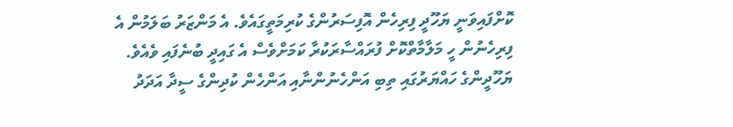ކޮށްފައިވަނީ ޔަހޫދީ ފިރިހެން އޮފިސަރުންގެ ކުރިމަތީގައެވެ. އެ މަންޒަރު ބަލަމުން އެ ފިރިހެނުން ހީ މަލާމާތްކޮށް ފުރައްސާރަކުރާ ކަމަށްވެސް އެ ގައިދީ ބުނެފައި ވެއެވެ.
ޔަހޫދީންގެ ހައްޔަރުގައި ތިބި އަންހެނުންނާއި އަންހެން ކުދިންގެ ސީދާ އަދަދު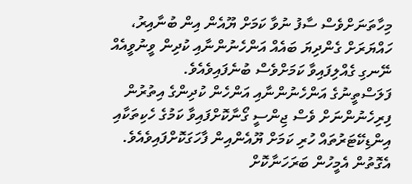މިހާތަނަށްވެސް ސާފު ނުވާ ކަމަށް ޔޫއެން އިން ބުނާއިރު، ހައްޔަރަށް ގެންދިޔަ ބައެއް އަންހެނުންނާއި ކުދިން ވީނުވީއެއް ނޭނގި ގެއްލިފައިވާ ކަމަށްވެސް ބުނެފައިވެއެވެ.
ފަލަސްތީނުގެ އަންހެނުންނާއި އަންހެން ކުދިންގެ އިތުރުން ފިރިހެނުންނަށް ވެސް ޖިންސީ ގޯނާކޮށްފައިވާ ކަމުގެ ހެކިތަކާއި އިންޑިކޭޓަރުތައް ހުރި ކަމަށް ޔޫއެންއިން ފާހަގަކޮށްފައިވެއެވެ. އެގޮތުން އެމީހުން ބަރަހަނާކޮށް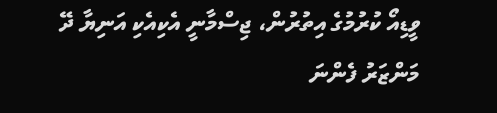ވީޑިއޯ ކުރުމުގެ އިތުރުން، ޖިސްމާނީ އެކިއެކި އަނިޔާ ދޭ މަންޒަރު ފެންނަ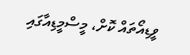ވީޑިއޯތައް ކޮށް، މީސްމީޑިއާގައި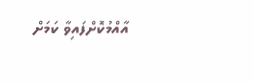އާއްމުކޮށްފައިވާ ކަމަށް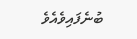ބުނެފައިވެއެވެ